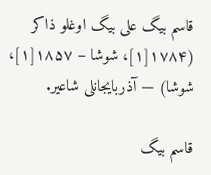قاسم بیگ علی بیگ اوغلو ذاکر (۱۷۸۴[۱]، شوشا – ۱۸۵۷[۱]، شوشا) — آذربایجانلی شاعیر.

قاسم بیگ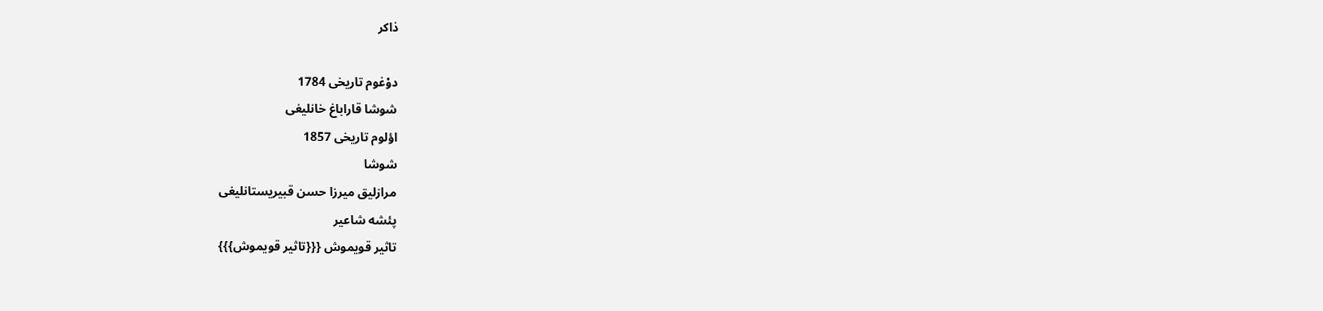ذاکر

دوْغوم تاریخی 1784
شوشا قاراباغ خانلیغی
اؤلوم تاریخی 1857
شوشا
مرازلیق میرزا حسن قبیریستانلیغی
پئشه شاعیر
تاثیر قویموش {{{تاثیر قویموش}}}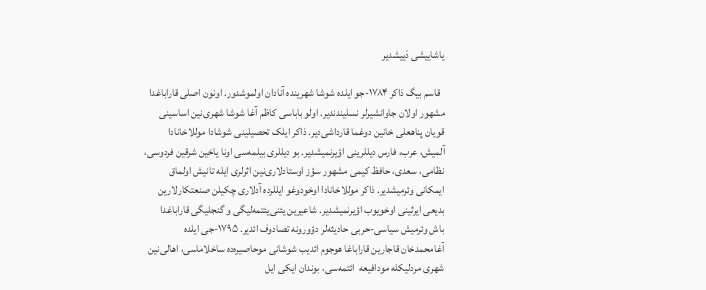یاشاییشی دَییشدیر

  قاسم بیگ ذاکر ۱۷۸۴-جو ایلده شوشا شهرینده آنادان اولموشدور. اونون اصلی قاراباغدا مشهور اولان جاوانشیرلر نسلیندندیر. اولو باباسی کاظم آغا شوشا شهری‌نین اساسینی قویان پناهعلی خانین دوغما قارداشی‌دیر. ذاکر ایلک تحصیلینی شوشادا موللاخانادا آلمیش، عرب، فارس دیللرینی اؤیرنمیشدیر. بو دیللری بیلمه‌سی اونا یاخین شرقین فردوسی، نظامی، سعدی، حافظ کیمی مشهور سؤز اوستادلاری‌نین اثرلری ایله تانیش اولماق ایمکانی وئرمیشدیر. ذاکر موللاخانادا اوخودوغو ایللرده آدلاری چکیلن صنعتکارلارین بدیعی ایرثینی اوخویوب اؤیرنمیشدیر. شاعیرین یئنی‌یئتمه‌لیگی و گنجلیگی قاراباغدا باش وئرمیش سیاسی-حربی حادیثه‌لر دؤورونه تصادوف ائدیر. ۱۷۹۵-جی ایلده آغامحمدخان قاجارین قاراباغا هوجوم ائدیب شوشانی موحاصیره‌ده ساخلاماسی، اهالی‌نین شهری مردلیکله مودافیعه  ائتمه‌سی، بوندان ایکی ایل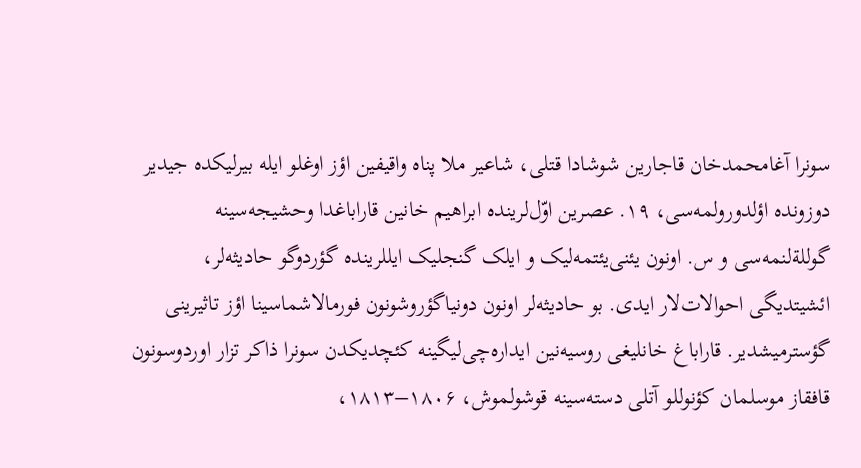سونرا آغامحمدخان قاجارین شوشادا قتلی، شاعیر ملا پناه واقیفین اؤز اوغلو ایله بیرلیکده جیدیر دوزونده اؤلدورولمه‌سی، ۱۹. عصرین اوّل‌لرینده ابراهیم خانین قاراباغدا وحشیجه‌سینه گوللةلنمه‌سی و س. اونون یئنی‌یئتمه‌لیک و ایلک گنجلیک ایللرینده گؤردوگو حادیثه‌لر، ائشیتدیگی احوالات‌لار ایدی. بو حادیثه‌لر اونون دونیاگؤروشونون فورمالاشماسینا اؤز تاثیرینی گؤسترمیشدیر. قاراباغ خانلیغی روسیه‌نین ایداره‌چی‌لیگینه کئچدیکدن سونرا ذاکر تزار اوردوسونون قافقاز موسلمان کؤنوللو آتلی دسته‌سینه قوشولموش، ۱۸۰۶–۱۸۱۳،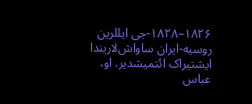۱۸۲۶–۱۸۲۸-جی ایللرین روسیه‌-ایران ساواش‌لاریندا ایشتیراک ائتمیشدیر. او، عباس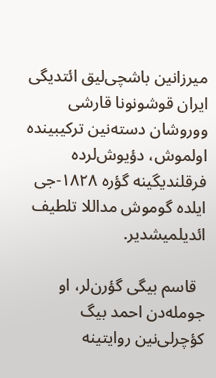میرزا‌نین باشچی‌لیق ائتدیگی ایران قوشونونا قارشی ووروشان دسته‌نین ترکیبینده اولموش، دؤیوش‌لرده فرقلندیگینه گؤره ۱۸۲۸-جی ایلده گوموش مداللا تلطیف ائدیلمیشدیر.

  قاسم بیگی گؤرن‌لر، او جومله‌دن احمد بیگ کؤچرلی‌نین روایتینه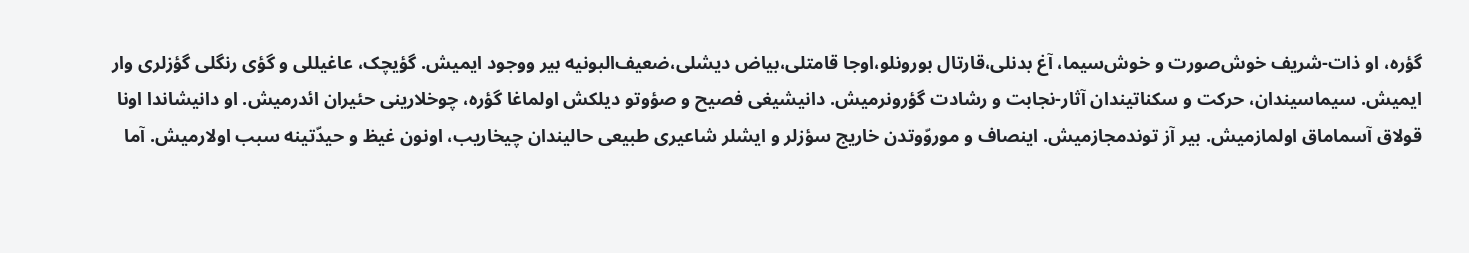گؤره، او ذات-شریف خوش‌صورت و خوش‌سیما، آغ بدنلی،قارتال بورونلو،اوجا قامتلی،بیاض دیشلی،ضعیف‌‌البونیه بیر ووجود ایمیش. گؤیچک، عاغیللی و گؤی رنگلی گؤزلری وار ایمیش. سیماسیندان، حرکت و سکناتیندان آثار-نجابت و رشادت گؤرونرمیش. دانیشیغی فصیح و صؤوتو دیلکش اولماغا گؤره، چوخلارینی حئیران ائدرمیش. او دانیشاندا اونا قولاق آسماماق اولمازمیش. بیر آز توندمجازمیش. اینصاف و موروّوتدن خاریج سؤزلر و ایشلر شاعیری طبیعی حالیندان چیخاریب، اونون غیظ و حیدّتینه سبب اولارمیش. آما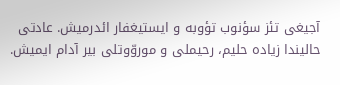آجیغی تئز سؤنوب تؤوبه و ایستیغفار ائدرمیش. عادتی حالیندا زیاده حلیم، رحیملی و موروّوتلی بیر آدام ایمیش.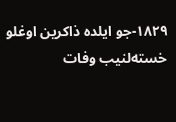۱۸۲۹-جو ایلده ذاکرین اوغلو خسته‌لنیب وفات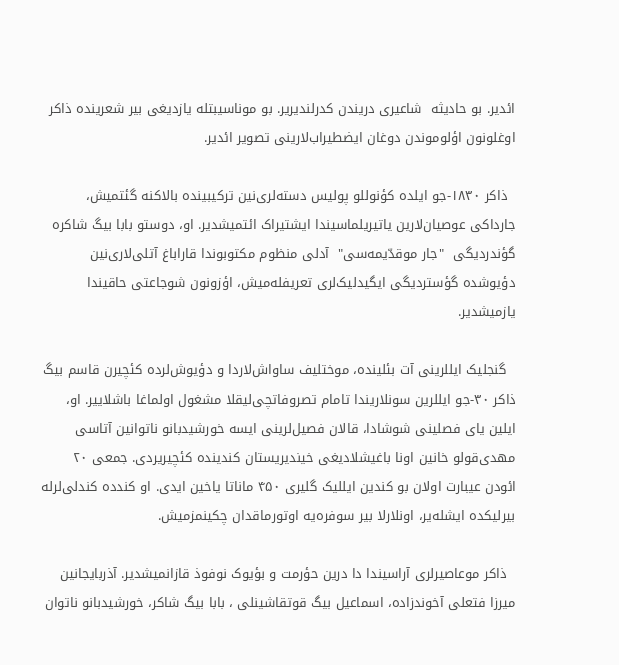ائدیر. بو حادیثه  شاعیری دریندن کدرلندیریر. بو موناسیبتله یازدیغی بیر شعرینده ذاکر اوغلونون اؤلوموندن دوغان ایضطیراب‌لارینی تصویر ائدیر.

  ذاکر ۱۸۳۰-جو ایلده کؤنوللو پولیس دسته‌لری‌نین ترکیبینده بالاکنه گئتمیش، جارداکی عوصیان‌لارین یاتیریلماسیندا ایشتیراک ائتمیشدیر. او، دوستو بابا بیگ شاکره گؤندردیگی  "جار موقدّیمه‌سی‌"  آدلی منظوم مکتوبوندا قاراباغ آتلی‌لاری‌نین دؤیوشده گؤستردیگی ایگیدلیک‌لری تعریفله‌میش، اؤزونون شوجاعتی حاقیندا یازمیشدیر.

  گنجلیک ایللرینی آت بئلینده، موختلیف ساواش‌لاردا و دؤیوش‌لرده کئچیرن قاسم بیگ ذاکر ۳۰-جو ایللرین سونلاریندا تامام تصروفاتچی‌لیقلا مشغول اولماغا باشلاییر. او، ایلین یای فصلینی شوشادا، قالان فصیل‌لرینی ایسه خورشیدبانو ناتوانین آتاسی مهدی‌قولو خانین اونا باغیشلادیغی خیندیریستان کندینده کئچیریردی. جمعی ۲۰ ائودن عیبارت اولان بو کندین ایللیک گلیری ۴۵۰ ماناتا یاخین ایدی. او کندده کندلی‌لرله بیرلیکده ایشله‌یر، اونلارلا بیر سوفره‌یه اوتورماقدان چکینمزمیش.

  ذاکر موعاصیرلری آراسیندا دا درین حؤرمت و بؤیوک نوفوذ قازانمیشدیر. آذربایجانین میرزا فتعلی آخوندزاده، اسماعیل بیگ قوتقاشینلی ، بابا بیگ شاکر، خورشیدبانو ناتوان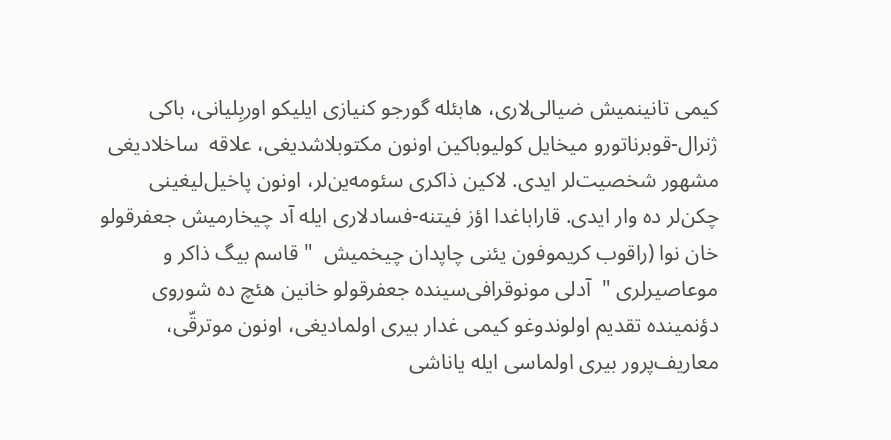کیمی تانینمیش ضیالی‌لاری، هابئله گورجو کنیازی ایلیکو اوربِلیانی، باکی ژنرال-قوبرناتورو میخایل کولیوباکین اونون مکتوبلاشدیغی، علاقه  ساخلادیغی مشهور شخصیت‌لر ایدی. لاکین ذاکری سئومه‌ین‌لر، اونون پاخیل‌لیغینی چکن‌لر ده وار ایدی. قاراباغدا اؤز فیتنه-فسادلاری ایله آد چیخارمیش جعفرقولو خان نوا (راقوب کریموفون یئنی چاپدان چیخمیش  " قاسم بیگ ذاکر و موعاصیرلری "  آدلی مونوقرافی‌سینده جعفرقولو خانین هئچ ده شوروی دؤنمینده تقدیم اولوندوغو کیمی غدار بیری اولمادیغی، اونون موترقّی، معاریف‌پرور بیری اولماسی ایله یاناشی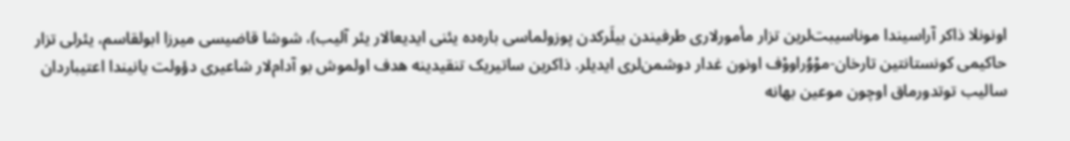اونونلا ذاکر آراسیندا موناسیبت‌لرین تزار مأمورلاری طرفیندن بیلَرکدن پوزولماسی باره‌ده یئنی ایدیعالار یئر آلیب)، شوشا قاضیسی میرزا ابولقاسم، یئرلی تزار حاکیمی کونستانتین تارخان-موْوُراووْف اونون غدار دوشمن‌لری ایدیلر. ذاکرین ساتیریک تنقیدینه هدف اولموش بو آدام‌لار شاعیری دؤولت یانیندا اعتیباردان سالیب توتدورماق اوچون موعین بهانه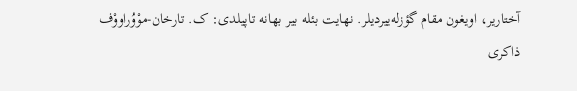آختاریر، اویغون مقام گؤزله‌ییردیلر. نهایت بئله بیر بهانه تاپیلدی: ک. تارخان-موْوُراووْف ذاکری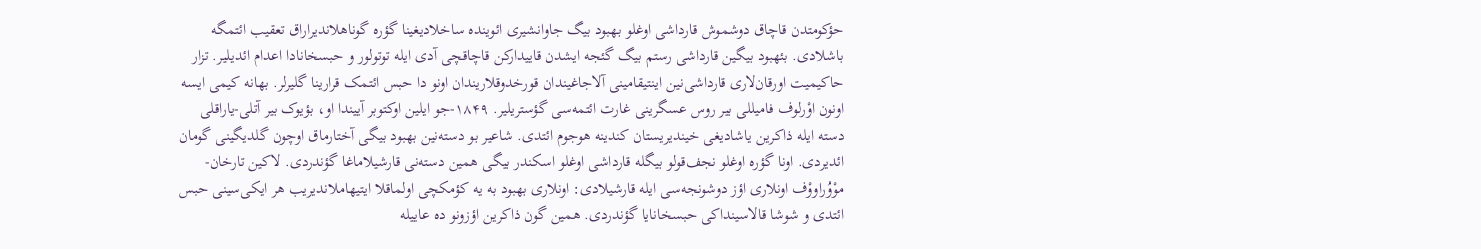حؤکومتدن قاچاق دوشموش قارداشی اوغلو بهبود بیگ جاوانشیری ائوینده ساخلادیغینا گؤره گوناهلاندیراراق تعقیب ائتمگه باشلادی. بئهبود بیگین قارداشی رستم بیگ گئجه ایشدن قاییدارکن قاچاقچی آدی ایله توتولور و حبسخانادا اعدام ائدیلیر. تزار حاکیمیت اورقان‌لاری قارداشی‌نین اینتیقامینی آلاجاغیندان قورخدوقلاریندان اونو دا حبس ائتمک قرارینا گلیرلر. بهانه کیمی ایسه اونون اوْرلوف فامیللی بیر روس عسگرینی غارت ائتمه‌سی گؤستریلیر. ۱۸۴۹-جو ایلین اوکتوبر آییندا او، بؤیوک بیر آتلی-یاراقلی دسته ایله ذاکرین یاشادیغی خیندیریستان کندینه هوجوم ائتدی. شاعیر بو دسته‌نین بهبود بیگی آختارماق اوچون گلدیگینی گومان ائدیردی. اونا گؤره اوغلو نجف‌قولو بیگله قارداشی اوغلو اسکندر بیگی همین دسته‌نی قارشیلاماغا گؤندردی. لاکین تارخان- موْوُراووْف اونلاری اؤز دوشونجه‌سی ایله قارشیلادی: اونلاری بهبود به یه کؤمکچی اولماقلا ایتیهاملاندیریب هر ایکی‌سینی حبس ائتدی و شوشا قالاسینداکی حبسخانایا گؤندردی. همین گون ذاکرین اؤزونو ده عاییله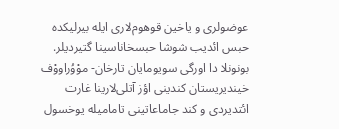عوضولری و یاخین قوهوم‌لاری ایله بیرلیکده حبس ائدیب شوشا حبسخاناسینا گتیردیلر. بونونلا دا اورگی سویومایان تارخان- موْوُراووْف خیندیریستان کندینی اؤز آتلی‌لارینا غارت ائتدیردی و کند جاماعاتینی تامامیله یوخسول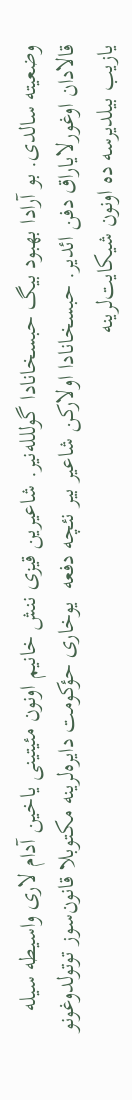وضعیته سالدی. بو آرادا بهبود بیگ حبسخانادا گوللله‌نیر. شاعیرین قیزی ننش خانیم اونون مئیتینی یاخین آدام لاری واسیطه سیله قالادان اوغورلایاراق دفن ائدیر. حبسخانادا اولارکن شاعیر بیر نئچه دفعه  یوخاری حؤکومت دایره‌لرینه مکتوبلا قانون‌سوز توتولدوغونو یازیب بیلدیرسه ده اونون شیکایت‌لرینه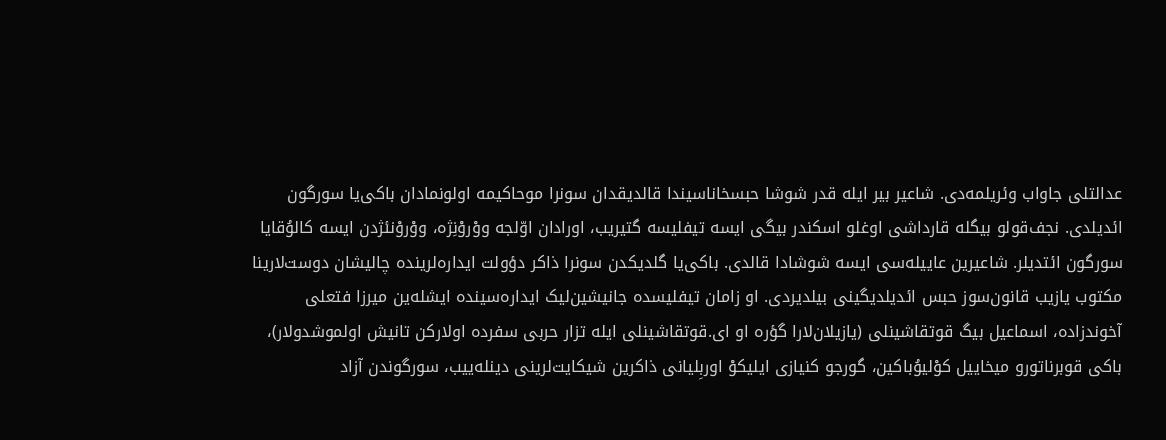عدالتلی جاواب وئریلمه‌دی. شاعیر بیر ایله قدر شوشا حبسخاناسیندا قالدیقدان سونرا موحاکیمه اولونمادان باکی‌یا سورگون ائدیلدی. نجف‌قولو بیگله قارداشی اوغلو اسکندر بیگی ایسه تیفلیسه گتیریب، اورادان اوّلجه ووْروْنِژه، ووْروْنئژدن ایسه کالوُقایا سورگون ائتدیلر. شاعیرین عاییله‌سی ایسه شوشادا قالدی. باکی‌یا گلدیکدن سونرا ذاکر دؤولت ایداره‌لرینده چالیشان دوست‌لارینا مکتوب یازیب قانون‌سوز حبس ائدیلدیگینی بیلدیردی. او زامان تیفلیسده جانیشین‌لیک ایداره‌سینده ایشله‌ین میرزا فتعلی آخوندزاده، اسماعیل بیگ قوتقاشینلی (یازیلان‌لارا گؤره او ای.قوتقاشینلی ایله تزار حربی سفرده اولارکن تانیش اولموشدولار)، باکی قوبرناتورو میخاییل کوْلیوُباکین، گورجو کنیازی ایلیکوْ اوربِلیانی ذاکرین شیکایت‌لرینی دینله‌ییب، سورگوندن آزاد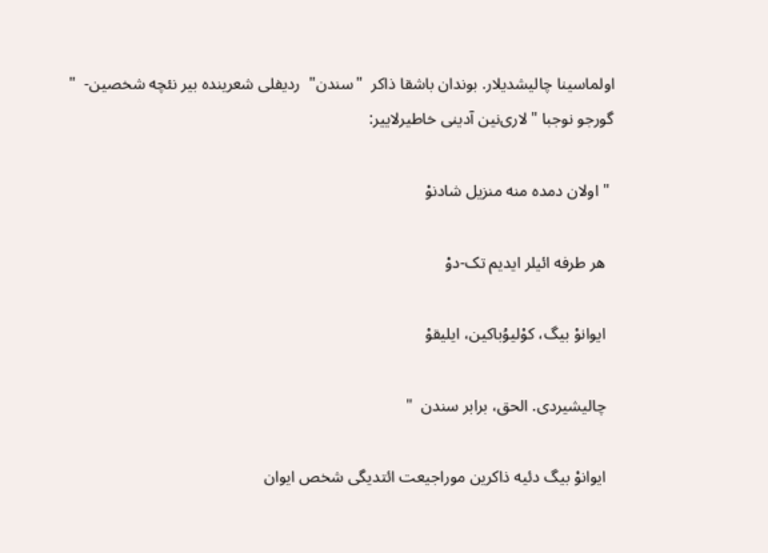اولماسینا چالیشدیلار. بوندان باشقا ذاکر  "سندن‌"  ردیفلی شعرینده بیر نئچه شخصین-  " گورجو نوجبا "لاری‌نین آدینی خاطیرلاییر:

 " اولان دمده منه منزیل شادنوْ

  هر طرفه ائیلر ایدیم تک‌-دوْ

  ایوانوْ بیگ، کوْلیوُباکین، ایلیقوْ

  چالیشیردی. الحق، برابر سندن  "

  ایوانوْ بیگ دئیه ذاکرین موراجیعت ائتدیگی شخص ایوان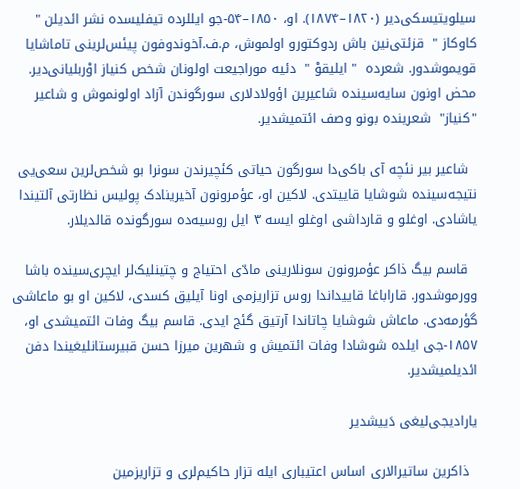سیلویتیسکی‌دیر (۱۸۲۰–۱۸۷۴). او، ۱۸۵۰–۵۴-جو ایللرده تیفلیسده نشر ائدیلن " کاوکاز "  قزئتی‌نین باش ردوکتورو اولموش، م.ف.آخوندوفون پیئس‌لرینی تاماشایا قویموشدور. شعرده  " ایلیقوْ "  دئیه موراجیعت اولونان شخص کنیاز اوْربلیانی‌دیر. محض اونون سایه‌سینده شاعیرین اؤولادلاری سورگوندن آزاد اولونموش و شاعیر  "کنیاز‌"  شعرینده بونو وصف ائتمیشدیر.

  شاعیر بیر نئچه آی باکی‌دا سورگون حیاتی کئچیرندن سونرا بو شخص‌لرین سعی‌یی نتیجه‌سینده شوشایا قاییتدی. لاکین او، عؤمرونون آخیرینادک پولیس نظارتی آلتیندا یاشادی. اوغلو و قارداشی اوغلو ایسه ۳ ایل روسیه‌ده سورگونده قالدیلار.

  قاسم بیگ ذاکر عؤمرونون سونلارینی مادّی احتیاج و چتینلیک‌لر ایچری‌سینده باشا وورموشدور. قاراباغا قاییداندا روس تزاریزمی اونا آیلیق کسدی، لاکین او بو ماعاشی گؤرمه‌‌دی. ماعاش شوشایا چاتاندا آرتیق گئج ایدی. قاسم بیگ وفات ائتمیشدی او، ۱۸۵۷-جی ایلده شوشادا وفات ائتمیش و شهرین میرزا حسن قبیرستانلیغیندا دفن ائدیلمیشدیر.

یارادیجی‌لیغی دَییشدیر

  ذاکرین ساتیرالاری اساس اعتیباری ایله تزار حاکیم‌لری و تزاریزمین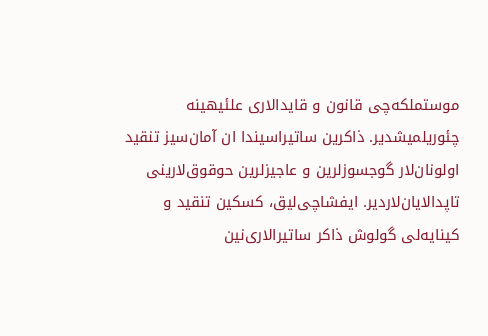موستملکه‌چی قانون و قایدالاری علئیهینه چئوریلمیشدیر. ذاکرین ساتیراسیندا ان آمان‌سیز تنقید اولونان‌لار گوجسوزلرین و عاجیزلرین حوقوق‌لارینی تاپدالایان‌لاردیر. ایفشاچی‌لیق، کسکین تنقید و کینایه‌لی گولوش ذاکر ساتیرالاری‌نین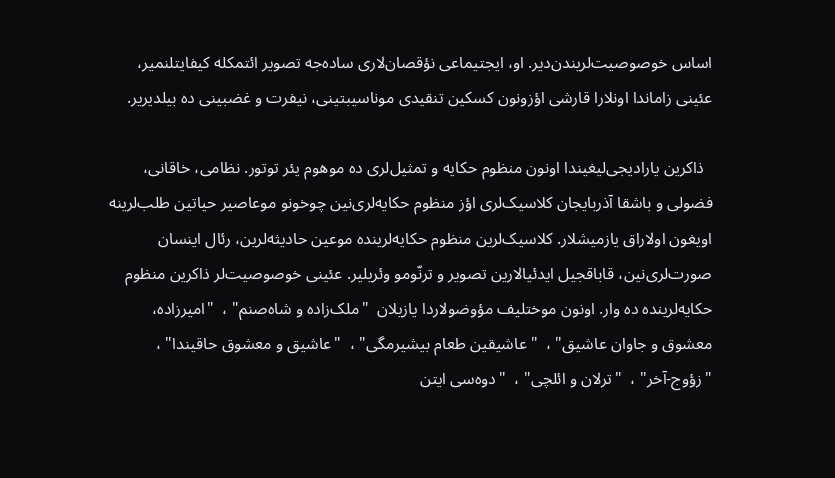اساس خوصوصیت‌لریندن‌دیر. او، ایجتیماعی نؤقصان‌لاری ساده‌جه تصویر ائتمکله کیفایتلنمیر، عئینی زاماندا اونلارا قارشی اؤزونون کسکین تنقیدی موناسیبتینی، نیفرت و غضبینی ده بیلدیریر.

  ذاکرین یارادیجی‌لیغیندا اونون منظوم حکایه و تمثیل‌لری ده موهوم یئر توتور. نظامی، خاقانی، فضولی و باشقا آذربایجان کلاسیک‌لری اؤز منظوم حکایه‌لری‌نین چوخونو موعاصیر حیاتین طلب‌لرینه اویغون اولاراق یازمیشلار. کلاسیک‌لرین منظوم حکایه‌لرینده موعین حادیثه‌لرین، رئال اینسان صورت‌لری‌نین، قاباقجیل ایدئیالارین تصویر و ترنّومو وئریلیر. عئینی خوصوصیت‌لر ذاکرین منظوم حکایه‌لرینده ده وار. اونون موختلیف مؤوضولاردا یازیلان  "ملک‌زاده و شاه‌صنم‌" ،  "امیرزاده، معشوق و جاوان عاشیق‌" ،  "عاشیقین طعام بیشیرمگی‌" ،  "عاشیق و معشوق حاقیندا" ،  "زؤوج-آخر" ،  "ترلان و ائلچی" ،  "دوه‌سی ایتن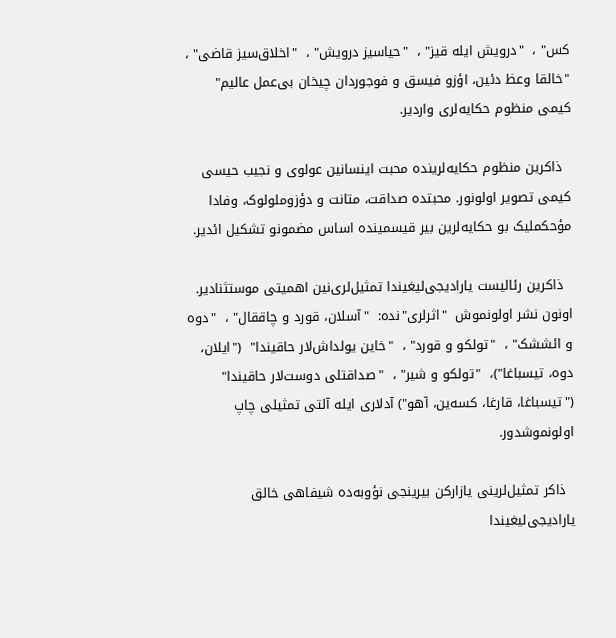کس" ،  "درویش ایله قیز" ،  "حیاسیز درویش" ،  "اخلاق‌سیز قاضی" ،  "خالقا وعظ دئین، اؤزو فیسق‌ و فوجوردان چیخان بی‌عمل عالیم‌"  کیمی منظوم حکایه‌لری واردیر.

  ذاکرین منظوم حکایه‌لرینده محبت اینسانین عولوی و نجیب حیسی کیمی تصویر اولونور. محبتده صداقت، متانت و دؤزوملولوک، وفادا مؤحکملیک بو حکایه‌لرین بیر قیسمینده اساس مضمونو تشکیل ائدیر.

  ذاکرین رئالیست یارادیجی‌لیغیندا تمثیل‌لری‌نین اهمیتی موستثنادیر. اونون نشر اولونموش  "اثرلری"نده:  "آسلان، قورد و چاققال" ،  "دوه و ائششک" ،  "تولکو و قورد" ،  "خاین یولداش‌لار حاقیندا"  ("ایلان، دوه، تیسباغا")،  "تولکو و شیر" ،  "صداقتلی دوست‌لار حاقیندا"  ("تیسباغا، قارغا، کسه‌ین، آهو") آدلاری ایله آلتی تمثیلی چاپ اولونموشدور.

  ذاکر تمثیل‌لرینی یازارکن بیرینجی نؤوبه‌ده شیفاهی خالق یارادیجی‌لیغیندا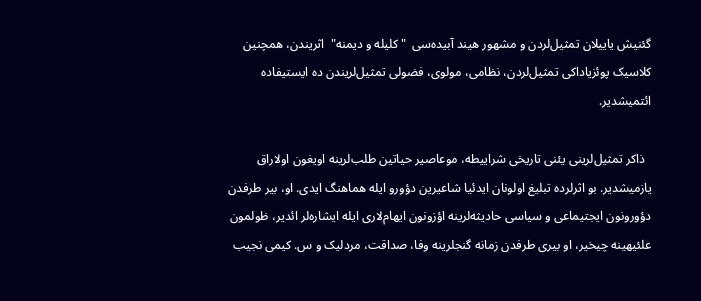گئنیش یاییلان تمثیل‌لردن و مشهور هیند آبیده‌سی  "کلیله و دیمنه"  اثریندن، همچنین کلاسیک پوئزیاداکی تمثیل‌لردن، نظامی، مولوی، فضولی تمثیل‌لریندن ده ایستیفاده ائتمیشدیر.

  ذاکر تمثیل‌لرینی یئنی تاریخی شراییطه، موعاصیر حیاتین طلب‌لرینه اویغون اولاراق یازمیشدیر. بو اثرلرده تبلیغ اولونان ایدئیا شاعیرین دؤورو ایله هماهنگ ایدی. او، بیر طرفدن دؤورونون ایجتیماعی و سیاسی حادیثه‌لرینه اؤزونون ایهام‌لاری ایله ایشاره‌لر ائدیر، ظولمون علئیهینه چیخیر، او بیری طرفدن زمانه گنجلرینه وفا، صداقت، مردلیک و س. کیمی نجیب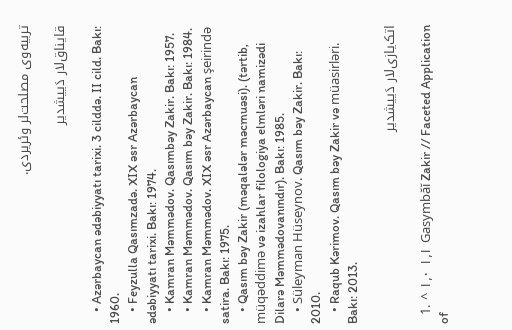تربیه‌وی مصلحت‌لر وئریردی.

قایناق‌لار دَییشدیر

    • Azərbaycan ədəbiyyatı tarixi. 3 cilddə. II cild. Bakı: 1960.
    • Feyzulla Qasımzadə. XIX əsr Azərbaycan ədəbiyyatı tarixi. Bakı: 1974.
    • Kamran Məmmədov. Qasımbəy Zakir. Bakı: 1957.
    • Kamran Məmmədov. Qasım bəy Zakir. Bakı: 1984.
    • Kamran Məmmədov. XIX əsr Azərbaycan şeirində satira. Bakı: 1975.
    • Qasım bəy Zakir (məqalələr məcmuəsi). (tərtib, müqəddimə və izahlar filologiya elmləri namizədi Dilarə Məmmədovanındır). Bakı: 1985.
    • Süleyman Hüseynov. Qasım bəy Zakir. Bakı: 2010.
    • Raqub Kərimov. Qasım bəy Zakir və müasirləri. Bakı: 2013.

اتک‌یازی‌لار دَییشدیر

  1. ^ ۱٫۰ ۱٫۱ Gasymbăĭ Zakir // Faceted Application of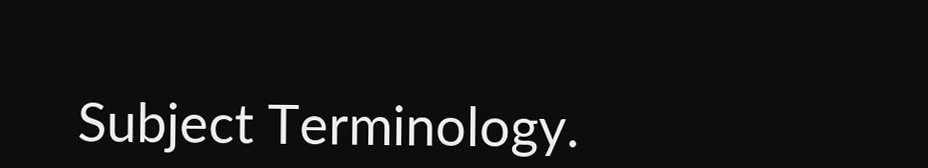Subject Terminology.